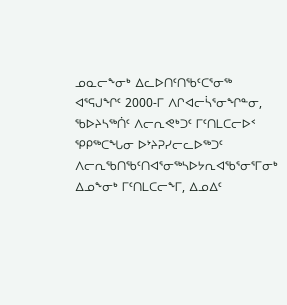ᓄᓇᓕᖕᓂᒃ ᐃᓚᐅᑎᑦᑎᖃᑦᑕᕐᓂᖅ
ᐊᕐᕋᒍᖏᑦ 2000-ᒥ ᐱᒋᐊᓕᓵᕐᓂᖏᓐᓂ, ᖃᐅᔨᓴᖅᑏᑦ ᐱᓕᕆᕙᒃᑐᑦ ᒥᑦᑎᒪᑕᓕᐅᑉ ᕿᑭᖅᑕᖓᓂ ᐅᔾᔨᕈᓯᓕᓚᐅᖅᑐᑦ ᐱᓕᕆᖃᑎᖃᑦᑎᐊᕐᓂᖅᓴᐅᔭᕆᐊᖃᕐᓂᕐᒥᓂᒃ ᐃᓄᖕᓂᒃ ᒥᑦᑎᒪᑕᓕᖕᒥ, ᐃᓄᐃᑦ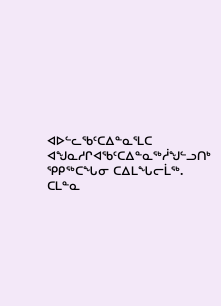ᐊᐅᓪᓚᖃᑦᑕᐃᓐᓇᕐᒪᑕ ᐊᖑᓇᓱᒋᐊᖃᑦᑕᐃᓐᓇᖅᓲᖑᓪᓗᑎᒃ ᕿᑭᖅᑕᖓᓂ ᑕᐃᒪᖓᓕᒫᖅ. ᑕᒪᓐᓇ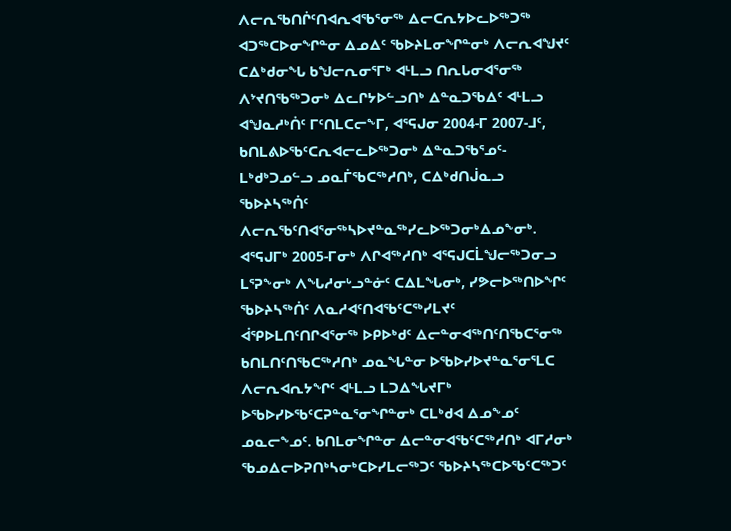ᐱᓕᕆᖃᑎᒌᑦᑎᐊᕆᐊᖃᕐᓂᖅ ᐃᓕᑕᕆᔭᐅᓚᐅᖅᑐᖅ ᐊᑐᖅᑕᐅᓂᖏᓐᓂ ᐃᓄᐃᑦ ᖃᐅᔨᒪᓂᖏᓐᓂᒃ ᐱᓕᕆᐊᖑᔪᑦ ᑕᐃᒃᑯᓂᖓ ᑲᖑᓕᕆᓂᕐᒥᒃ ᐊᒻᒪᓗ ᑎᕆᒐᓂᐊᕐᓂᖅ ᐱᔾᔪᑎᖃᖅᑐᓂᒃ ᐃᓚᒋᔭᐅᓪᓗᑎᒃ ᐃᓐᓇᑐᖃᐃᑦ ᐊᒻᒪᓗ ᐊᖑᓇᓱᒃᑏᑦ ᒥᑦᑎᒪᑕᓕᖕᒥ, ᐊᕐᕋᒍᓂ 2004-ᒥ 2007-ᒧᑦ, ᑲᑎᒪᕕᐅᖃᑦᑕᕆᐊᓕᓚᐅᖅᑐᓂᒃ ᐃᓐᓇᑐᖃᕐᓄᑦ-ᒪᒃᑯᒃᑐᓄᓪᓗ ᓄᓇᒦᖃᑕᖅᓱᑎᒃ, ᑕᐃᒃᑯᑎᒎᓇᓗ ᖃᐅᔨᓴᖅᑏᑦ ᐱᓕᕆᖃᑦᑎᐊᕐᓂᖅᓴᐅᔪᓐᓇᖅᓯᓚᐅᖅᑐᓂᒃᐃᓄᖕᓂᒃ. ᐊᕐᕋᒍᒥᒃ 2005-ᒥᓂᒃ ᐱᒋᐊᖅᓱᑎᒃ ᐊᕐᕋᒍᑕᒫᖑᓕᖅᑐᓂᓗ ᒪᕐᕈᖕᓂᒃ ᐱᖓᓱᓂᒡᓗᓐᓃᑦ ᑕᐃᒪᖓᓂᒃ, ᓯᕗᓕᐅᖅᑎᐅᖏᑦ ᖃᐅᔨᓴᖅᑏᑦ ᐱᓇᓱᐊᑦᑎᐊᖃᑦᑕᖅᓯᒪᔪᑦ ᐋᕿᐅᒪᑎᑦᑎᒋᐊᕐᓂᖅ ᐅᑭᐅᒃᑯᑦ ᐃᓕᓐᓂᐊᖅᑎᑦᑎᖃᑕᕐᓂᖅ ᑲᑎᒪᑎᑦᑎᖃᑕᖅᓱᑎᒃ ᓄᓇᖓᓐᓂ ᐅᖃᐅᓯᐅᔪᓐᓇᕐᓂᕐᒪᑕ ᐱᓕᕆᐊᕆᔭᖏᑦ ᐊᒻᒪᓗ ᒪᑐᐃᖓᔪᒥᒃ ᐅᖃᐅᓯᐅᖃᑦᑕᕈᓐᓇᕐᓂᖏᓐᓂᒃ ᑕᒪᒃᑯᐊ ᐃᓄᖕᓄᑦ ᓄᓇᓕᖕᓄᑦ. ᑲᑎᒪᓂᖏᓐᓂ ᐃᓕᓐᓂᐊᖃᑦᑕᖅᓱᑎᒃ ᐊᒥᓱᓂᒃ ᖃᓄᐃᓕᐅᕈᑎᒃᓴᓂᒃᑕᐅᓯᒪᓕᖅᑐᑦ ᖃᐅᔨᓴᖅᑕᐅᖃᑦᑕᖅᑐᑦ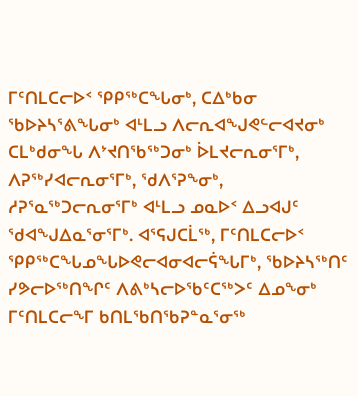ᒥᑦᑎᒪᑕᓕᐅᑉ ᕿᑭᖅᑕᖓᓂᒃ, ᑕᐃᒃᑲᓂ ᖃᐅᔨᓴᕐᕕᖓᓂᒃ ᐊᒻᒪᓗ ᐱᓕᕆᐊᖑᕙᓪᓕᐊᔪᓂᒃ ᑕᒪᒃᑯᓂᖓ ᐱᔾᔪᑎᖃᖅᑐᓂᒃ ᐆᒪᔪᓕᕆᓂᕐᒥᒃ, ᐱᕈᖅᓯᐊᓕᕆᓂᕐᒥᒃ, ᖁᐱᕐᕈᖕᓂᒃ, ᓱᕈᕐᓇᖅᑐᓕᕆᓂᕐᒥᒃ ᐊᒻᒪᓗ ᓄᓇᐅᑉ ᐃᓗᐊᒍᑦ ᖁᐊᖑᐃᓇᕐᓂᕐᒥᒃ. ᐊᕐᕋᒍᑕᒫᖅ, ᒥᑦᑎᒪᑕᓕᐅᑉ ᕿᑭᖅᑕᖓᓄᖓᐅᕙᓕᐊᓂᐊᓕᕌᖓᒥᒃ, ᖃᐅᔨᓴᖅᑎᑦ ᓯᕗᓕᐅᖅᑎᖏᑦ ᐱᕕᒃᓴᓕᐅᖃᑦᑕᖅᐳᑦ ᐃᓄᖕᓂᒃ ᒥᑦᑎᒪᑕᓕᖕᒥ ᑲᑎᒪᖃᑎᖃᕈᓐᓇᕐᓂᖅ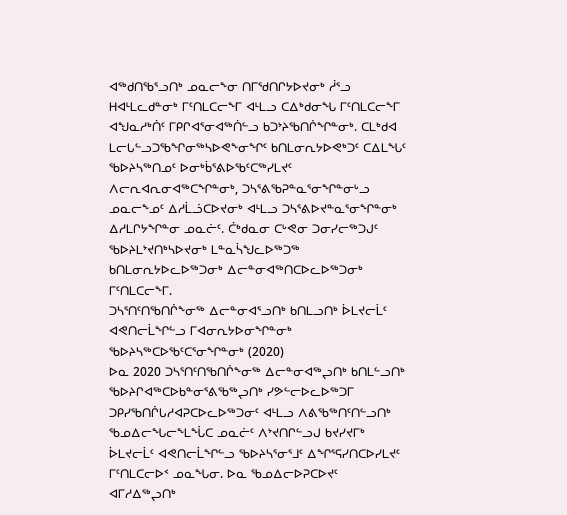ᐊᖅᑯᑎᖃᕐᓗᑎᒃ ᓄᓇᓕᖕᓂ ᑎᒥᖁᑎᒋᔭᐅᔪᓂᒃ ᓲᕐᓗ ᕼᐊᒻᒪᓚᑯᓐᓂᒃ ᒥᑦᑎᒪᑕᓕᖕᒥ ᐊᒻᒪᓗ ᑕᐃᒃᑯᓂᖓ ᒥᑦᑎᒪᑕᓕᖕᒥ ᐊᖑᓇᓱᒃᑏᑦ ᒥᑭᒋᐊᕐᓂᐊᖅᑏᓪᓗ ᑲᑐᔾᔨᖃᑎᒌᖏᓐᓂᒃ. ᑕᒪᒃᑯᐊ ᒪᓕᒐᓪᓗᑐᖃᖏᓂᖅᓴᐅᕙᖕᓂᖏᑦ ᑲᑎᒪᓂᕆᔭᐅᕙᒃᑐᑦ ᑕᐃᒪᖓᑦ ᖃᐅᔨᓴᖅᑎᓄᑦ ᐅᓂᒃᑳᕐᕕᐅᖃᑦᑕᖅᓯᒪᔪᑦ ᐱᓕᕆᐊᕆᓂᐊᖅᑕᖏᓐᓂᒃ, ᑐᓴᕐᕕᖃᕈᓐᓇᕐᓂᖏᓐᓂᒡᓗ ᓄᓇᓕᖕᓄᑦ ᐃᓱᒫᓘᑕᐅᔪᓂᒃ ᐊᒻᒪᓗ ᑐᓴᕐᕕᐅᔪᓐᓇᕐᓂᖏᓐᓂᒃ ᐃᓱᒪᒋᔭᖏᓐᓂ ᓄᓇᓖᑦ. ᑖᒃᑯᓇᓂ ᑕᒡᕙᓂ ᑐᓂᓯᓕᖅᑐᒍᑦ ᖃᐅᔨᒪᔾᔪᑎᒃᓴᐅᔪᓂᒃ ᒪᓐᓇᓵᖑᓚᐅᖅᑐᖅ ᑲᑎᒪᓂᕆᔭᐅᓚᐅᖅᑐᓂᒃ ᐃᓕᓐᓂᐊᖅᑎᑕᐅᓚᐅᖅᑐᓂᒃ ᒥᑦᑎᒪᑕᓕᖕᒥ.
ᑐᓴᕐᑎᑦᑎᖃᑎᒌᖕᓂᖅ ᐃᓕᓐᓂᐊᕐᓗᑎᒃ ᑲᑎᒪᓗᑎᒃ ᐆᒪᔪᓕᒫᑦ ᐊᕙᑎᓕᒫᖏᓪᓗ ᒥᐊᓂᕆᔭᐅᓂᖏᓐᓂᒃ ᖃᐅᔨᓴᖅᑕᐅᖃᑦᑕᕐᓂᖏᓐᓂᒃ (2020)
ᐅᓇ 2020 ᑐᓴᕐᑎᑦᑎᖃᑎᒌᖕᓂᖅ ᐃᓕᓐᓂᐊᖅᖢᑎᒃ ᑲᑎᒪᓪᓗᑎᒃ ᖃᐅᔨᒋᐊᖅᑕᐅᑲᓐᓂᕐᕕᖃᖅᖢᑎᒃ ᓯᕗᓪᓕᐅᓚᐅᖅᑐᒥ ᑐᑭᓯᖃᑎᒌᒐᓱᐊᕈᑕᐅᓚᐅᖅᑐᓂᑦ ᐊᒻᒪᓗ ᐱᕕᖃᖅᑎᑦᑎᓪᓗᑎᒃ ᖃᓄᐃᓕᖓᓕᖕᒪᖔᑕ ᓄᓇᓖᑦ ᐱᔾᔪᑎᒋᓪᓗᒍ ᑲᔪᓯᔪᒥᒃ ᐆᒪᔪᓕᒫᑦ ᐊᕙᑎᓕᒫᖏᓪᓗ ᖃᐅᔨᓴᕐᓂᕐᒧᑦ ᐃᖏᕐᕋᓯᑎᑕᐅᓯᒪᔪᑦ ᒥᑦᑎᒪᑕᓕᐅᑉ ᓄᓇᖓᓂ. ᐅᓇ ᖃᓄᐃᓕᐅᕈᑕᐅᔪᑦ ᐊᒥᓱᐃᖅᖢᑎᒃ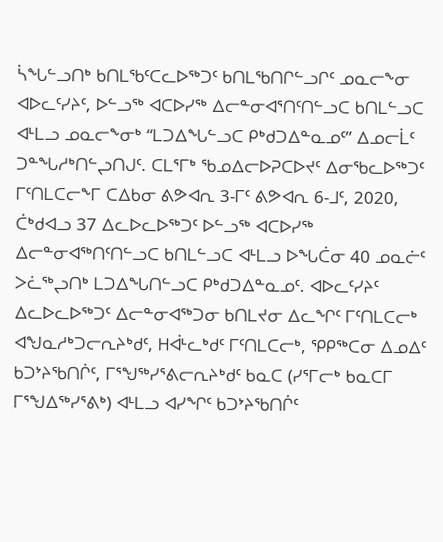ᓵᖓᓪᓗᑎᒃ ᑲᑎᒪᖃᑦᑕᓚᐅᖅᑐᑦ ᑲᑎᒪᖃᑎᒋᓪᓗᒋᑦ ᓄᓇᓕᖕᓂ ᐊᐅᓚᑦᓯᔨᑦ, ᐅᓪᓗᖅ ᐊᑕᐅᓯᖅ ᐃᓕᓐᓂᐊᕐᑎᑦᑎᓪᓗᑕ ᑲᑎᒪᓪᓗᑕ ᐊᒻᒪᓗ ᓄᓇᓕᖕᓂᒃ “ᒪᑐᐃᖓᓪᓗᑕ ᑭᒃᑯᑐᐃᓐᓇᓄᑦ” ᐃᓄᓕᒫᑦ ᑐᓐᖓᓱᒃᑎᓪᖢᑎᒍᑦ. ᑕᒪᕐᒥᒃ ᖃᓄᐃᓕᐅᕈᑕᐅᔪᑦ ᐃᓂᖃᓚᐅᖅᑐᑦ ᒥᑦᑎᒪᑕᓕᖕᒥ ᑕᐃᑲᓂ ᕕᕗᐊᕆ 3-ᒥᑦ ᕕᕗᐊᕆ 6-ᒧᑦ, 2020, ᑖᒃᑯᐊᓗ 37 ᐃᓚᐅᓚᐅᖅᑐᑦ ᐅᓪᓗᖅ ᐊᑕᐅᓯᖅ ᐃᓕᓐᓂᐊᖅᑎᑦᑎᓪᓗᑕ ᑲᑎᒪᓪᓗᑕ ᐊᒻᒪᓗ ᐅᖓᑖᓂ 40 ᓄᓇᓖᑦ ᐳᓛᖅᖢᑎᒃ ᒪᑐᐃᖓᑎᓪᓗᑕ ᑭᒃᑯᑐᐃᓐᓇᓄᑦ. ᐊᐅᓚᑦᓯᔨᑦ ᐃᓚᐅᓚᐅᖅᑐᑦ ᐃᓕᓐᓂᐊᖅᑐᓂ ᑲᑎᒪᔪᓂ ᐃᓚᖏᑦ ᒥᑦᑎᒪᑕᓕᒃ ᐊᖑᓇᓱᒃᑐᓕᕆᔨᒃᑯᑦ, ᕼᐋᒻᓚᒃᑯᑦ ᒥᑦᑎᒪᑕᓕᒃ, ᕿᑭᖅᑕᓂ ᐃᓄᐃᑦ ᑲᑐᔾᔨᖃᑎᒌᑦ, ᒥᕐᖑᖅᓯᕐᕕᓕᕆᔨᒃᑯᑦ ᑲᓇᑕ (ᓯᕐᒥᓕᒃ ᑲᓇᑕᒥ ᒥᕐᖑᐃᖅᓯᕐᕕᒃ) ᐊᒻᒪᓗ ᐊᓯᖏᑦ ᑲᑐᔾᔨᖃᑎᒌᑦ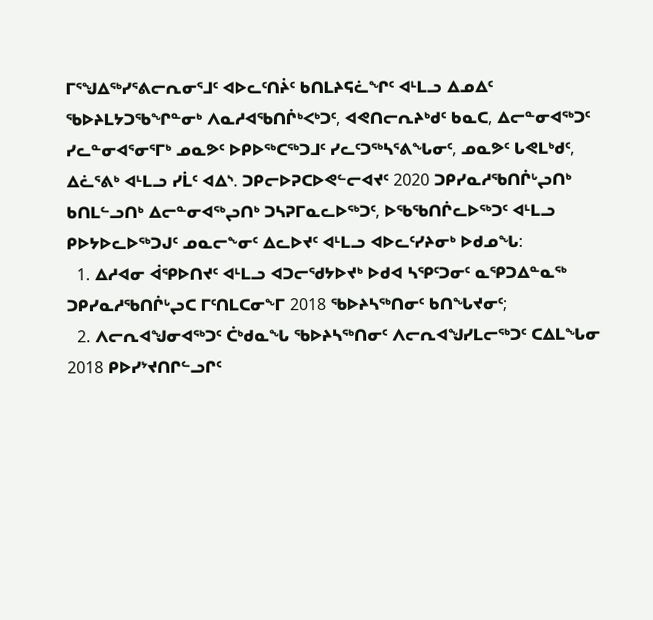ᒥᕐᖑᐃᖅᓯᕐᕕᓕᕆᓂᕐᒧᑦ ᐊᐅᓚᑦᑎᔩᑦ ᑲᑎᒪᔨᕋᓛᖏᑦ ᐊᒻᒪᓗ ᐃᓄᐃᑦ ᖃᐅᔨᒪᔭᑐᖃᖏᓐᓂᒃ ᐱᓇᓱᐊᖃᑎᒌᒃᐸᒃᑐᑦ, ᐊᕙᑎᓕᕆᔨᒃᑯᑦ ᑲᓇᑕ, ᐃᓕᓐᓂᐊᖅᑐᑦ ᓯᓚᓐᓂᐊᕐᓂᕐᒥᒃ ᓄᓇᕗᑦ ᐅᑭᐅᖅᑕᖅᑐᒧᑦ ᓯᓚᑦᑐᖅᓴᕐᕕᖓᓂᑦ, ᓄᓇᕗᑦ ᒐᕙᒪᒃᑯᑦ, ᐃᓛᕐᕕᒃ ᐊᒻᒪᓗ ᓯᒫᑦ ᐊᐃᔅ. ᑐᑭᓕᐅᕈᑕᐅᕙᓪᓕᐊᔪᑦ 2020 ᑐᑭᓯᓇᓱᖃᑎᒌᒡᖢᑎᒃ ᑲᑎᒪᓪᓗᑎᒃ ᐃᓕᓐᓂᐊᖅᖢᑎᒃ ᑐᓴᕈᒥᓇᓚᐅᖅᑐᑦ, ᐅᖃᖃᑎᒌᓚᐅᖅᑐᑦ ᐊᒻᒪᓗ ᑭᐅᔭᐅᓚᐅᖅᑐᒍᑦ ᓄᓇᓕᖕᓂᑦ ᐃᓚᐅᔪᑦ ᐊᒻᒪᓗ ᐊᐅᓚᑦᓯᔨᓂᒃ ᐅᑯᓄᖓ:
  1. ᐃᓱᐊᓂ ᐋᕿᐅᑎᔪᑦ ᐊᒻᒪᓗ ᐊᑐᓕᖁᔭᐅᔪᒃ ᐅᑯᐊ ᓴᕿᑦᑐᓂᑦ ᓇᕿᑐᐃᓐᓇᖅ ᑐᑭᓯᓇᓱᖃᑎᒌᒡᖢᑕ ᒥᑦᑎᒪᑕᓂᖕᒥ 2018 ᖃᐅᔨᓴᖅᑎᓂᑦ ᑲᑎᖓᔪᓂᑦ;
  2. ᐱᓕᕆᐊᖑᓂᐊᖅᑐᑦ ᑖᒃᑯᓇᖓ ᖃᐅᔨᓴᖅᑎᓂᑦ ᐱᓕᕆᐊᖑᓯᒪᓕᖅᑐᑦ ᑕᐃᒪᖓᓂ 2018 ᑭᐅᓯᔾᔪᑎᒋᓪᓗᒋᑦ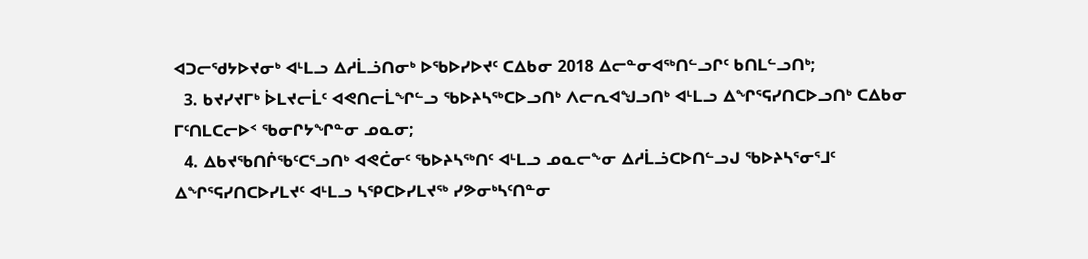ᐊᑐᓕᖁᔭᐅᔪᓂᒃ ᐊᒻᒪᓗ ᐃᓱᒫᓘᑎᓂᒃ ᐅᖃᐅᓯᐅᔪᑦ ᑕᐃᑲᓂ 2018 ᐃᓕᓐᓂᐊᖅᑎᓪᓗᒋᑦ ᑲᑎᒪᓪᓗᑎᒃ;
  3. ᑲᔪᓯᔪᒥᒃ ᐆᒪᔪᓕᒫᑦ ᐊᕙᑎᓕᒫᖏᓪᓗ ᖃᐅᔨᓴᖅᑕᐅᓗᑎᒃ ᐱᓕᕆᐊᖑᓗᑎᒃ ᐊᒻᒪᓗ ᐃᖏᕐᕋᓯᑎᑕᐅᓗᑎᒃ ᑕᐃᑲᓂ ᒥᑦᑎᒪᑕᓕᐅᑉ ᖃᓂᒋᔭᖏᓐᓂ ᓄᓇᓂ;
  4. ᐃᑲᔪᖃᑎᒌᖃᑦᑕᕐᓗᑎᒃ ᐊᕙᑖᓂᑦ ᖃᐅᔨᓴᖅᑎᑦ ᐊᒻᒪᓗ ᓄᓇᓕᖕᓂ ᐃᓱᒫᓘᑕᐅᑎᓪᓗᒍ ᖃᐅᔨᓴᕐᓂᕐᒧᑦ ᐃᖏᕐᕋᓯᑎᑕᐅᓯᒪᔪᑦ ᐊᒻᒪᓗ ᓴᕿᑕᐅᓯᒪᔪᖅ ᓯᕗᓂᒃᓴᑦᑎᓐᓂ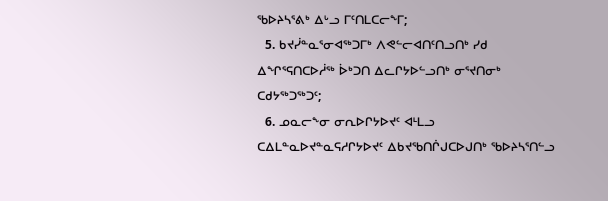ᖃᐅᔨᓴᕐᕕᒃ ᐃᒡᓗ ᒥᑦᑎᒪᑕᓕᖕᒥ;
  5. ᑲᔪᓰᓐᓇᕐᓂᐊᖅᑐᒥᒃ ᐱᕙᓪᓕᐊᑎᑦᑎᓗᑎᒃ ᓯᑯ ᐃᖏᕐᕋᑎᑕᐅᓲᖅ ᐆᒃᑐᑎ ᐃᓚᒋᔭᐅᓪᓗᑎᒃ ᓂᕐᔪᑎᓂᒃ ᑕᑯᔭᖅᑐᖅᑐᑦ;
  6. ᓄᓇᓕᖕᓂ ᓂᕆᐅᒋᔭᐅᔪᑦ ᐊᒻᒪᓗ ᑕᐃᒪᓐᓇᐅᔪᓐᓇᕋᓱᒋᔭᐅᔪᑦ ᐃᑲᔪᖃᑎᒌᒍᑕᐅᒍᑎᒃ ᖃᐅᔨᓴᕐᑎᓪᓗ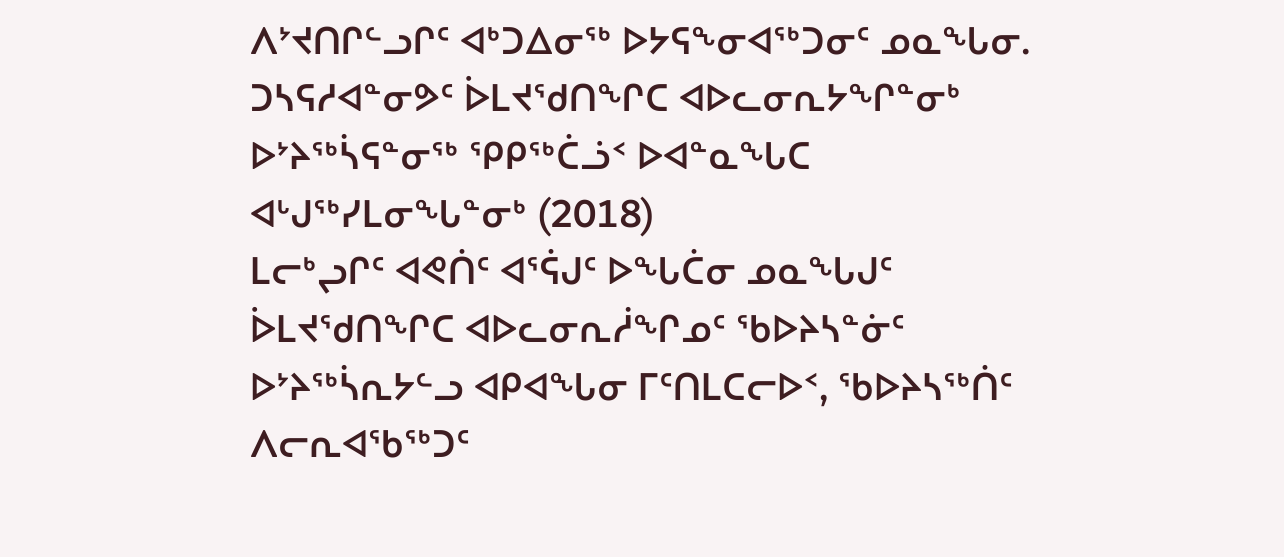ᐱᔾᔪᑎᒋᓪᓗᒋᑦ ᐊᒃᑐᐃᓂᖅ ᐅᔭᕋᖕᓂᐊᖅᑐᓂᑦ ᓄᓇᖓᓂ.
ᑐᓴᕋᓱᐊᓐᓂᕗᑦ ᐆᒪᔪᖁᑎᖏᑕ ᐊᐅᓚᓂᕆᔭᖏᓐᓂᒃ ᐅᔾᔨᖅᓵᕋᓐᓂᖅ ᕿᑭᖅᑖᓘᑉ ᐅᐊᓐᓇᖓᑕ ᐊᒡᒍᖅᓯᒪᓂᖓᓐᓂᒃ (2018)
ᒪᓕᒃᖢᒋᑦ ᐊᕙᑏᑦ ᐊᕐᕌᒍᑦ ᐅᖓᑖᓂ ᓄᓇᖓᒍᑦ ᐆᒪᔪᖁᑎᖏᑕ ᐊᐅᓚᓂᕆᓲᖏᓄᑦ ᖃᐅᔨᓴᓐᓃᑦ ᐅᔾᔨᖅᓵᕆᔭᓪᓗ ᐊᑭᐊᖓᓂ ᒥᑦᑎᒪᑕᓕᐅᑉ, ᖃᐅᔨᓴᖅᑏᑦ ᐱᓕᕆᐊᖃᖅᑐᑦ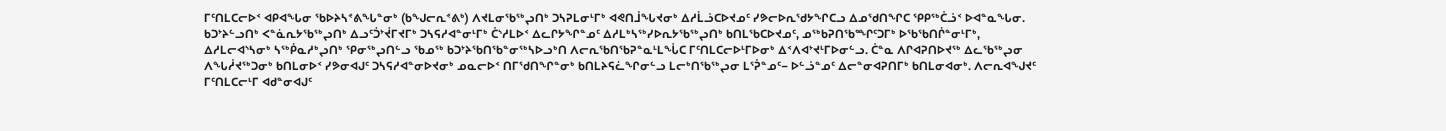ᒥᑦᑎᒪᑕᓕᐅᑉ ᐊᑭᐊᖓᓂ ᖃᐅᔨᓴᕝᕕᖓᓐᓂᒃ (ᑲᖑᓕᕆᕝᕕᒃ) ᐱᔪᒪᓂᖃᖅᖢᑎᒃ ᑐᓴᕈᒪᓂᒻᒥᒃ ᐊᕙᑎᒨᖓᔪᓂᒃ ᐃᓱᒫᓘᑕᐅᔪᓄᑦ ᓯᕗᓕᐅᕆᖁᔭᖏᑕᓗ ᐃᓄᖁᑎᖏᑕ ᕿᑭᖅᑖᓘᑉ ᐅᐊᓐᓇᖓᓂ. ᑲᑐᔾᔨᓪᓗᑎᒃ ᐸᓐᓈᕆᔭᖃᖅᖢᑎᒃ ᐃᓗᑦᑑᔾᔫᒥᔪᒥᒃ ᑐᓴᕋᓱᐊᓐᓂᒻᒥᒃ ᑖᔅᓱᒪᐅᑉ ᐃᓚᒋᔭᖏᓐᓄᑦ ᐃᓱᒪᒃᓴᖅᓯᐅᕆᔭᖃᖅᖢᑎᒃ ᑲᑎᒪᖃᑕᐅᔪᓄᑦ, ᓄᖅᑲᕈᑎᖃᙱᑦᑐᒥᒃ ᐅᖃᖃᑎᒌᓐᓂᒻᒥᒃ, ᐃᓱᒪᓕᐊᔅᓴᓂᒃ ᓴᖅᑮᓇᓱᒃᖢᑎᒃ ᕿᓂᖅᖢᑎᓪᓗ ᖃᓄᖅ ᑲᑐᔾᔨᖃᑎᖃᓐᓂᖅᓴᐅᓗᒃᑎ ᐱᓕᕆᖃᑎᖃᕈᓐᓇᒻᒪᖔᑕ ᒥᑦᑎᒪᑕᓕᐅᒻᒥᐅᓂᒃ ᐃᑉᐱᐊᔾᔪᒻᒥᐅᓂᓪᓗ. ᑖᓐᓇ ᐱᒋᐊᕈᑎᐅᔪᖅ ᐃᓚᖃᖅᖢᓂ ᐱᖓᓲᔪᖅᑐᓂᒃ ᑲᑎᒪᓂᐅᑉ ᓯᕗᓂᐊᒍᑦ ᑐᓴᕋᓱᐊᓐᓂᐅᔪᓂᒃ ᓄᓇᓕᐅᑉ ᑎᒥᖁᑎᖏᓐᓂᒃ ᑲᑎᒪᔨᕋᓛᖏᓂᓪᓗ ᒪᓕᒃᑎᖃᖅᖢᓂ ᒪᕐᕉᓐᓄᑦ− ᐅᓪᓘᓐᓄᑦ ᐃᓕᓐᓂᐊᕈᑎᒥᒃ ᑲᑎᒪᓂᐊᓂᒃ. ᐱᓕᕆᐊᖑᔪᑦ ᒥᑦᑎᒪᑕᓕᒻᒥ ᐊᑯᓐᓂᐊᒍᑦ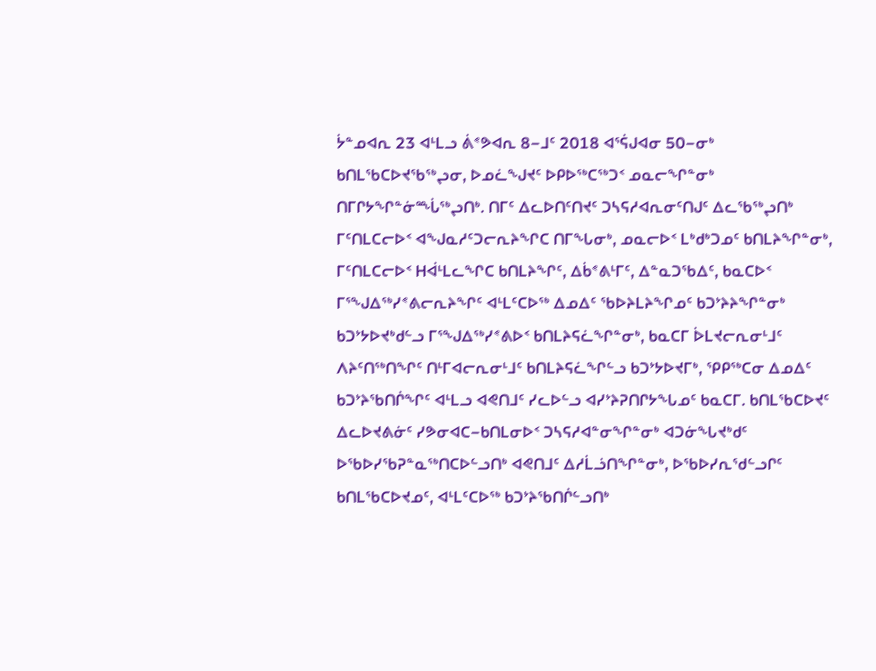ᔮᓐᓄᐊᕆ 23 ᐊᒻᒪᓗ ᕖᕝᕗᐊᕆ 8−ᒧᑦ 2018 ᐊᕐᕌᒍᐊᓂ 50−ᓂᒃ ᑲᑎᒪᖃᑕᐅᔪᖃᖅᖢᓂ, ᐅᓄᓛᖑᔪᑦ ᐅᑭᐅᖅᑕᖅᑐᑉ ᓄᓇᓕᖏᓐᓂᒃ ᑎᒥᒋᔭᖏᓐᓃᙶᖅᖢᑎᒃ. ᑎᒥᑦ ᐃᓚᐅᑎᑦᑎᔪᑦ ᑐᓴᕋᓱᐊᕆᓂᑦᑎᒍᑦ ᐃᓚᖃᖅᖢᑎᒃ ᒥᑦᑎᒪᑕᓕᐅᑉ ᐊᖑᓇᓱᑦᑐᓕᕆᔨᖏᑕ ᑎᒥᖓᓂᒃ, ᓄᓇᓕᐅᑉ ᒪᒃᑯᒃᑐᓄᑦ ᑲᑎᒪᔨᖏᓐᓂᒃ, ᒥᑦᑎᒪᑕᓕᐅᑉ ᕼᐋᒻᒪᓚᖏᑕ ᑲᑎᒪᔨᖏᑦ, ᐃᑳᕝᕕᒻᒥᑦ, ᐃᓐᓇᑐᖃᐃᑦ, ᑲᓇᑕᐅᑉ ᒥᕐᖑᐃᖅᓯᕝᕕᓕᕆᔨᖏᑦ ᐊᒻᒪᑦᑕᐅᖅ ᐃᓄᐃᑦ ᖃᐅᔨᒪᔨᖏᓄᑦ ᑲᑐᔾᔨᔨᖏᓐᓂᒃ ᑲᑐᔾᔭᐅᔪᒃᑯᓪᓗ ᒥᕐᖑᐃᖅᓯᕝᕕᐅᑉ ᑲᑎᒪᔨᕋᓛᖏᓐᓂᒃ, ᑲᓇᑕᒥ ᐆᒪᔪᓕᕆᓂᒻᒧᑦ ᐱᔨᑦᑎᖅᑎᖏᑦ ᑎᒻᒥᐊᓕᕆᓂᒻᒧᑦ ᑲᑎᒪᔨᕋᓛᖏᓪᓗ ᑲᑐᔾᔭᐅᔪᒥᒃ, ᕿᑭᖅᑕᓂ ᐃᓄᐃᑦ ᑲᑐᔾᔨᖃᑎᒌᖏᑦ ᐊᒻᒪᓗ ᐊᕙᑎᒧᑦ ᓯᓚᐅᓪᓗ ᐊᓯᔾᔨᕈᑎᒋᔭᖓᓄᑦ ᑲᓇᑕᒥ. ᑲᑎᒪᖃᑕᐅᔪᑦ ᐃᓚᐅᔪᕕᓃᑦ ᓯᕗᓂᐊᑕ−ᑲᑎᒪᓂᐅᑉ ᑐᓴᕋᓱᐊᓐᓂᖏᓐᓂᒃ ᐊᑐᓃᖓᔪᒃᑯᑦ ᐅᖃᐅᓯᖃᕈᓐᓇᖅᑎᑕᐅᓪᓗᑎᒃ ᐊᕙᑎᒧᑦ ᐃᓱᒫᓘᑎᖏᓐᓂᒃ, ᐅᖃᐅᓯᕆᖁᓪᓗᒋᑦ ᑲᑎᒪᖃᑕᐅᔪᓄᑦ, ᐊᒻᒪᑦᑕᐅᖅ ᑲᑐᔾᔨᖃᑎᒌᓪᓗᑎᒃ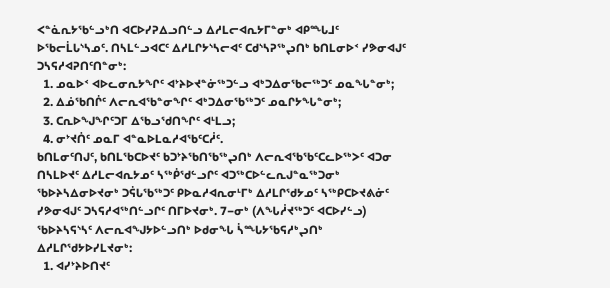ᐸᓐᓈᕆᔭᖃᓪᓗᒃᑎ ᐊᑕᐅᓯᕈᐃᓗᑎᓪᓗ ᐃᓱᒪᓕᐊᕆᔭᒥᓐᓂᒃ ᐊᑭᙵᒧᑦ ᐅᖃᓕᒫᒐᔅᓴᓄᑦ. ᑎᓴᒪᓪᓗᐊᑕᑦ ᐃᓱᒪᒋᔭᔅᓴᓕᐊᑦ ᑕᑯᔅᓴᕈᖅᖢᑎᒃ ᑲᑎᒪᓂᐅᑉ ᓯᕗᓂᐊᒍᑦ ᑐᓴᕋᓱᐊᕈᑎᑦᑎᓐᓂᒃ:
  1. ᓄᓇᐅᑉ ᐊᐅᓚᓂᕆᔭᖏᑦ ᐊᔾᔨᐅᔪᓐᓃᖅᑐᓪᓗ ᐊᒃᑐᐃᓂᖃᓕᖅᑐᑦ ᓄᓇᖓᓐᓂᒃ;
  2. ᐃᓅᖃᑎᒌᑦ ᐱᓕᕆᐊᖃᓐᓂᖏᑦ ᐊᒃᑐᐃᓂᖃᖅᑐᑦ ᓄᓇᒋᔭᖓᓐᓂᒃ;
  3. ᑕᕆᐅᖑᖏᑦᑐᒥ ᐃᖃᓗᖁᑎᖏᑦ ᐊᒻᒪᓗ;
  4. ᓂᔾᔪᑏᑦ ᓄᓇᒥ ᐊᓐᓇᐅᒪᓇᓱᐊᖃᑦᑕᓲᑦ.
ᑲᑎᒪᓂᑦᑎᒍᑦ, ᑲᑎᒪᖃᑕᐅᔪᑦ ᑲᑐᔾᔨᖃᑎᖃᖅᖢᑎᒃ ᐱᓕᕆᐊᖃᖃᑦᑕᓚᐅᖅᐳᑦ ᐊᑐᓂ ᑎᓴᒪᐅᔪᑦ ᐃᓱᒪᓕᐊᕆᔭᓄᑦ ᓴᖅᑮᖁᓪᓗᒋᑦ ᐊᑐᖅᑕᐅᓪᓚᕆᒍᓐᓇᖅᑐᓂᒃ ᖃᐅᔨᓴᐃᓂᐅᔪᓂᒃ ᑐᕌᒐᖃᖅᑐᑦ ᑭᐅᓇᓱᐊᕆᓂᒻᒥᒃ ᐃᓱᒪᒋᖁᔭᓄᑦ ᓴᖅᑭᑕᐅᔪᕕᓃᑦ ᓯᕗᓂᐊᒍᑦ ᑐᓴᕋᓱᐊᖅᑎᓪᓗᒋᑦ ᑎᒥᐅᔪᓂᒃ. 7−ᓂᒃ (ᐱᖓᓲᔪᖅᑐᑦ ᐊᑕᐅᓯᓪᓗ) ᖃᐅᔨᓴᕋᔅᓴᑦ ᐱᓕᕆᐊᖑᔭᐅᓪᓗᑎᒃ ᐅᑯᓂᖓ ᓵᙵᔭᖃᕋᓱᒃᖢᑎᒃ ᐃᓱᒪᒋᖁᔭᐅᓯᒪᔪᓂᒃ:
  1. ᐊᓯᔾᔨᐅᑎᔪᑦ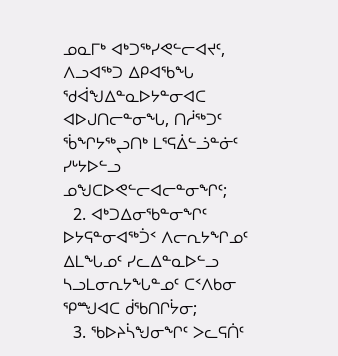ᓄᓇᒥᒃ ᐊᒃᑐᖅᓯᕙᓪᓕᐊᔪᑦ, ᐱᓗᐊᖅᑐ ᐃᑭᐊᖃᖓ ᖁᐋᖑᐃᓐᓇᐅᔭᓐᓂᐊᑕ ᐊᐅᒍᑎᓕᓐᓂᖓ, ᑎᓲᖅᑐᑦ ᖄᖏᔭᖅᖢᑎᒃ ᒪᕐᕋᐄᓪᓘᓐᓃᑦ ᓯᒡᔭᐅᓪᓗ ᓄᖑᑕᐅᕙᓪᓕᐊᓕᓐᓂᖏᑦ;
  2. ᐊᒃᑐᐃᓂᖃᓐᓂᖏᑦ ᐅᔭᕋᓐᓂᐊᖅᑑᑉ ᐱᓕᕆᔭᖏᓄᑦ ᐃᒪᖓᓄᑦ ᓯᓚᐃᓐᓇᐅᓪᓗ ᓴᓗᒪᓂᕆᔭᖓᓐᓄᑦ ᑕᑉᐱᑲᓂ ᕿᙳᐊᑕ ᑰᖃᑎᒋᔮᓂ;
  3. ᖃᐅᔨᓵᖑᓂᖏᑦ ᐳᓚᕋᑏᑦ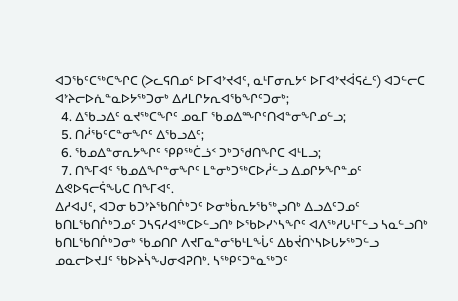ᐊᑐᖃᑦᑕᖅᑕᖏᑕ (ᐳᓚᕋᑎᓄᑦ ᐅᒥᐊᔾᔪᐊᑦ, ᓇᒻᒥᓂᕆᔭᑦ ᐅᒥᐊᔾᔪᐋᕋᓛᑦ) ᐊᑐᓪᓕᑕ ᐊᔾᔨᓕᐅᕇᓐᓇᐅᔭᖅᑐᓂᒃ ᐃᓱᒪᒋᔭᕆᐊᖃᖏᑦᑐᓂᒃ;
  4. ᐃᖃᓗᐃᑦ ᓇᔪᖅᑕᖏᑦ ᓄᓇᒥ ᖃᓄᐃᙱᑦᑎᐊᓐᓂᖏᓄᓪᓗ;
  5. ᑎᓲᖃᑦᑕᓐᓂᖏᑦ ᐃᖃᓗᐃᑦ;
  6. ᖃᓄᐃᓐᓂᕆᔭᖏᑦ ᕿᑭᖅᑖᓘᑉ ᑐᒃᑐᖁᑎᖏᑕ ᐊᒻᒪᓗ;
  7. ᑎᖕᒥᐊᑦ ᖃᓄᐃᖏᓐᓂᖏᑦ ᒪᓐᓂᒃᑐᖅᑕᐅᓲᓪᓗ ᐃᓄᒋᔭᖏᓐᓄᑦ ᐃᕙᐅᕋᓕᕌᖓᑕ ᑎᖕᒥᐊᑦ.
ᐃᓱᐊᒍᑦ, ᐊᑐᓂ ᑲᑐᔾᔨᖃᑎᒌᒃᑐᑦ ᐅᓂᒃᑳᕆᔭᖃᖅᖢᑎᒃ ᐃᓗᐃᑦᑐᓄᑦ ᑲᑎᒪᖃᑎᒌᒃᑐᓄᑦ ᑐᓴᕋᓱᐊᖅᑕᐅᓪᓗᑎᒃ ᐅᖃᐅᓯᔅᓴᖏᑦ ᐊᐱᖅᓱᒐᒻᒥᓪᓗ ᓴᓇᓪᓗᑎᒃ ᑲᑎᒪᖃᑎᒌᒃᑐᓂᒃ ᖃᓄᑎᒋ ᐱᔪᒥᓇᓐᓂᖃᒻᒪᖔᑦ ᐃᑲᔫᑎᔅᓴᐅᒐᔭᖅᑐᓪᓗ ᓄᓇᓕᐅᔪᒧᑦ ᖃᐅᔨᓵᖑᓂᐊᕈᑎᒃ. ᓴᖅᑭᑦᑐᓐᓇᖅᑐᑦ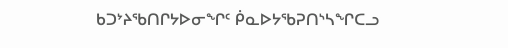ᑲᑐᔾᔨᖃᑎᒋᔭᐅᓂᖏᑦ ᑮᓇᐅᔭᖃᕈᑎᔅᓴᖏᑕᓗ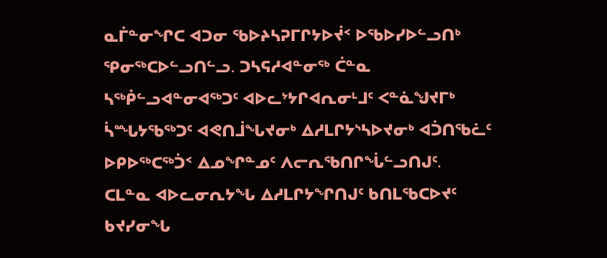ᓇᒦᓐᓂᖏᑕ ᐊᑐᓂ ᖃᐅᔨᓴᕈᒥᒋᔭᐅᔫᑉ ᐅᖃᐅᓯᐅᓪᓗᑎᒃ ᕿᓂᖅᑕᐅᓪᓗᑎᓪᓗ. ᑐᓴᕋᓱᐊᓐᓂᖅ ᑖᓐᓇ ᓴᖅᑮᓪᓗᐊᓐᓂᐊᖅᑐᑦ ᐊᐅᓚᔾᔭᒋᐊᕆᓂᒻᒧᑦ ᐸᓐᓈᖑᔪᒥᒃ ᓵᙵᔭᖃᖅᑐᑦ ᐊᕙᑎᒨᖓᔪᓂᒃ ᐃᓱᒪᒋᔭᔅᓴᐅᔪᓂᒃ ᐊᑑᑎᖃᓛᑦ ᐅᑭᐅᖅᑕᖅᑑᑉ ᐃᓄᖏᓐᓄᑦ ᐱᓕᕆᖃᑎᒋᖔᓪᓗᑎᒍᑦ. ᑕᒪᓐᓇ ᐊᐅᓚᓂᕆᔭᖓ ᐃᓱᒪᒋᔭᖏᑎᒍᑦ ᑲᑎᒪᖃᑕᐅᔪᑦ ᑲᔪᓯᓂᖓ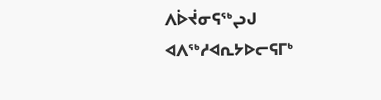ᐱᐆᔫᓂᕋᖅᖢᒍ ᐊᐱᖅᓱᐊᕆᔭᐅᓕᕋᒥᒃ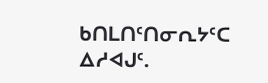ᑲᑎᒪᑎᑦᑎᓂᕆᔭᑦᑕ ᐃᓱᐊᒍᑦ.